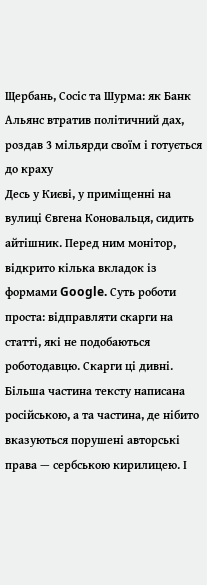Щербань, Сосіс та Шурма: як Банк Альянс втратив політичний дах, роздав 3 мільярди своїм і готується до краху
Десь у Києві, у приміщенні на вулиці Євгена Коновальця, сидить айтішник. Перед ним монітор, відкрито кілька вкладок із формами Google. Суть роботи проста: відправляти скарги на статті, які не подобаються роботодавцю. Скарги ці дивні. Більша частина тексту написана російською, а та частина, де нібито вказуються порушені авторські права — сербською кирилицею. І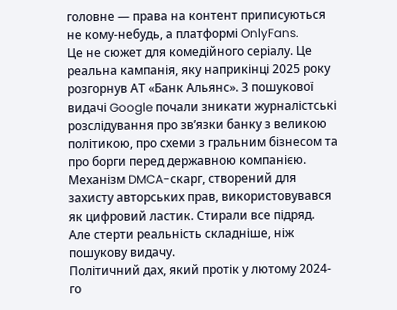головне — права на контент приписуються не кому-небудь, а платформі OnlyFans.
Це не сюжет для комедійного серіалу. Це реальна кампанія, яку наприкінці 2025 року розгорнув АТ «Банк Альянс». З пошукової видачі Google почали зникати журналістські розслідування про зв’язки банку з великою політикою, про схеми з гральним бізнесом та про борги перед державною компанією. Механізм DMCA-скарг, створений для захисту авторських прав, використовувався як цифровий ластик. Стирали все підряд.
Але стерти реальність складніше, ніж пошукову видачу.
Політичний дах, який протік у лютому 2024-го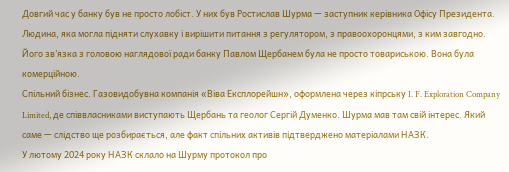Довгий час у банку був не просто лобіст. У них був Ростислав Шурма — заступник керівника Офісу Президента. Людина, яка могла підняти слухавку і вирішити питання з регулятором, з правоохоронцями, з ким завгодно. Його зв’язка з головою наглядової ради банку Павлом Щербанем була не просто товариською. Вона була комерційною.
Спільний бізнес. Газовидобувна компанія «Віва Експлорейшн», оформлена через кіпрську I. F. Exploration Company Limited, де співвласниками виступають Щербань та геолог Сергій Думенко. Шурма мав там свій інтерес. Який саме — слідство ще розбирається, але факт спільних активів підтверджено матеріалами НАЗК.
У лютому 2024 року НАЗК склало на Шурму протокол про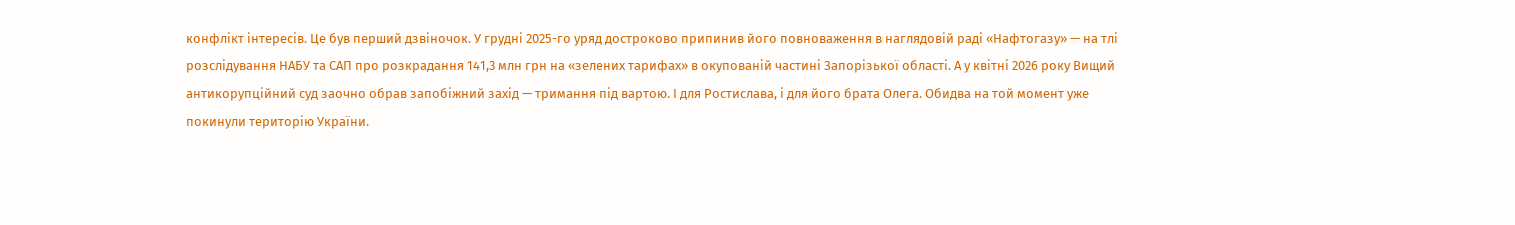конфлікт інтересів. Це був перший дзвіночок. У грудні 2025-го уряд достроково припинив його повноваження в наглядовій раді «Нафтогазу» — на тлі розслідування НАБУ та САП про розкрадання 141,3 млн грн на «зелених тарифах» в окупованій частині Запорізької області. А у квітні 2026 року Вищий антикорупційний суд заочно обрав запобіжний захід — тримання під вартою. І для Ростислава, і для його брата Олега. Обидва на той момент уже покинули територію України.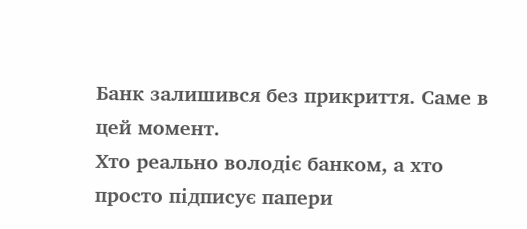Банк залишився без прикриття. Саме в цей момент.
Хто реально володіє банком, а хто просто підписує папери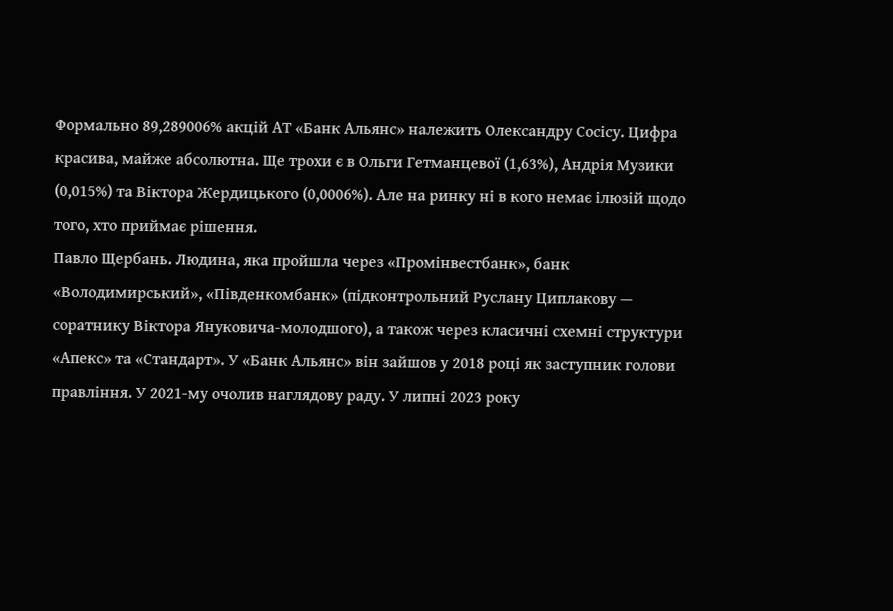Формально 89,289006% акцій АТ «Банк Альянс» належить Олександру Сосісу. Цифра красива, майже абсолютна. Ще трохи є в Ольги Гетманцевої (1,63%), Андрія Музики (0,015%) та Віктора Жердицького (0,0006%). Але на ринку ні в кого немає ілюзій щодо того, хто приймає рішення.
Павло Щербань. Людина, яка пройшла через «Промінвестбанк», банк «Володимирський», «Південкомбанк» (підконтрольний Руслану Циплакову — соратнику Віктора Януковича-молодшого), а також через класичні схемні структури «Апекс» та «Стандарт». У «Банк Альянс» він зайшов у 2018 році як заступник голови правління. У 2021-му очолив наглядову раду. У липні 2023 року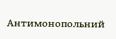Антимонопольний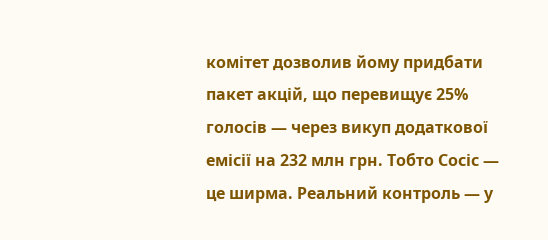комітет дозволив йому придбати пакет акцій, що перевищує 25% голосів — через викуп додаткової емісії на 232 млн грн. Тобто Сосіс — це ширма. Реальний контроль — у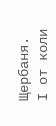Щербаня.
І от коли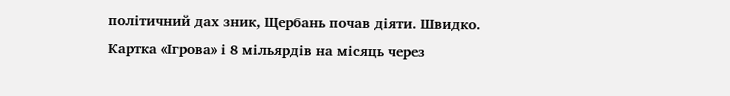політичний дах зник, Щербань почав діяти. Швидко.
Картка «Ігрова» і 8 мільярдів на місяць через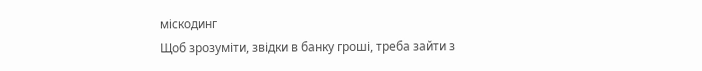міскодинг
Щоб зрозуміти, звідки в банку гроші, треба зайти з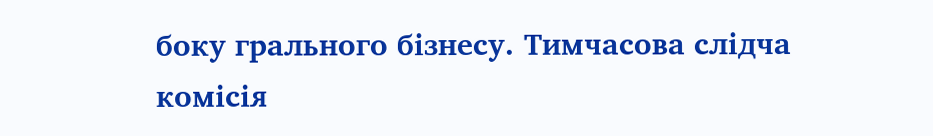боку грального бізнесу. Тимчасова слідча комісія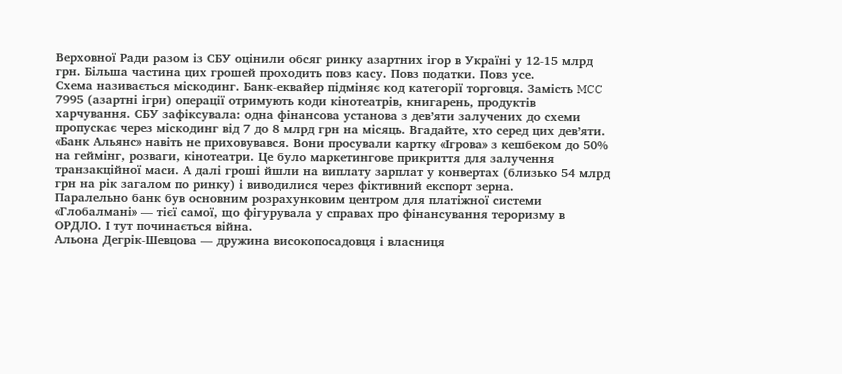Верховної Ради разом із СБУ оцінили обсяг ринку азартних ігор в Україні у 12-15 млрд грн. Більша частина цих грошей проходить повз касу. Повз податки. Повз усе.
Схема називається міскодинг. Банк-еквайер підміняє код категорії торговця. Замість MCC 7995 (азартні ігри) операції отримують коди кінотеатрів, книгарень, продуктів харчування. СБУ зафіксувала: одна фінансова установа з дев’яти залучених до схеми пропускає через міскодинг від 7 до 8 млрд грн на місяць. Вгадайте, хто серед цих дев’яти.
«Банк Альянс» навіть не приховувався. Вони просували картку «Ігрова» з кешбеком до 50% на геймінг, розваги, кінотеатри. Це було маркетингове прикриття для залучення транзакційної маси. А далі гроші йшли на виплату зарплат у конвертах (близько 54 млрд грн на рік загалом по ринку) і виводилися через фіктивний експорт зерна.
Паралельно банк був основним розрахунковим центром для платіжної системи «Глобалмані» — тієї самої, що фігурувала у справах про фінансування тероризму в ОРДЛО. І тут починається війна.
Альона Дегрік-Шевцова — дружина високопосадовця і власниця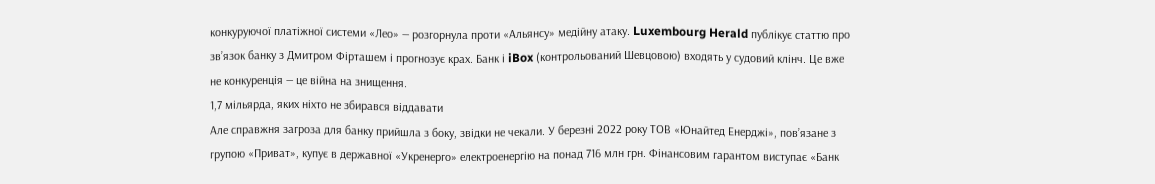конкуруючої платіжної системи «Лео» — розгорнула проти «Альянсу» медійну атаку. Luxembourg Herald публікує статтю про зв’язок банку з Дмитром Фірташем і прогнозує крах. Банк і iBox (контрольований Шевцовою) входять у судовий клінч. Це вже не конкуренція — це війна на знищення.
1,7 мільярда, яких ніхто не збирався віддавати
Але справжня загроза для банку прийшла з боку, звідки не чекали. У березні 2022 року ТОВ «Юнайтед Енерджі», пов’язане з групою «Приват», купує в державної «Укренерго» електроенергію на понад 716 млн грн. Фінансовим гарантом виступає «Банк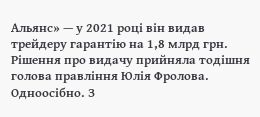Альянс» — у 2021 році він видав трейдеру гарантію на 1,8 млрд грн. Рішення про видачу прийняла тодішня голова правління Юлія Фролова. Одноосібно. З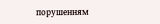порушенням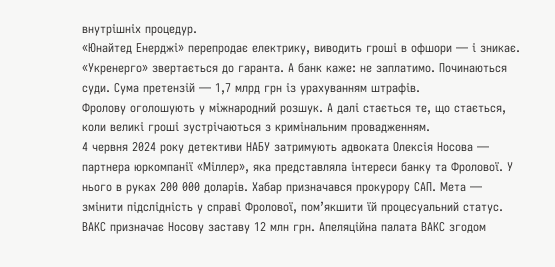внутрішніх процедур.
«Юнайтед Енерджі» перепродає електрику, виводить гроші в офшори — і зникає. «Укренерго» звертається до гаранта. А банк каже: не заплатимо. Починаються суди. Сума претензій — 1,7 млрд грн із урахуванням штрафів.
Фролову оголошують у міжнародний розшук. А далі стається те, що стається, коли великі гроші зустрічаються з кримінальним провадженням.
4 червня 2024 року детективи НАБУ затримують адвоката Олексія Носова — партнера юркомпанії «Міллер», яка представляла інтереси банку та Фролової. У нього в руках 200 000 доларів. Хабар призначався прокурору САП. Мета — змінити підслідність у справі Фролової, пом’якшити їй процесуальний статус. ВАКС призначає Носову заставу 12 млн грн. Апеляційна палата ВАКС згодом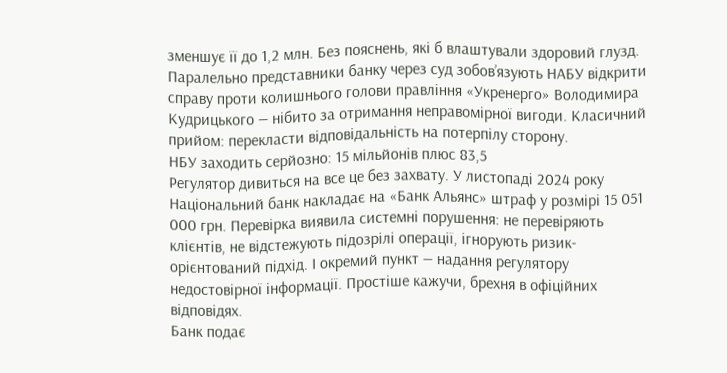зменшує її до 1,2 млн. Без пояснень, які б влаштували здоровий глузд.
Паралельно представники банку через суд зобов’язують НАБУ відкрити справу проти колишнього голови правління «Укренерго» Володимира Кудрицького — нібито за отримання неправомірної вигоди. Класичний прийом: перекласти відповідальність на потерпілу сторону.
НБУ заходить серйозно: 15 мільйонів плюс 83,5
Регулятор дивиться на все це без захвату. У листопаді 2024 року Національний банк накладає на «Банк Альянс» штраф у розмірі 15 051 000 грн. Перевірка виявила системні порушення: не перевіряють клієнтів, не відстежують підозрілі операції, ігнорують ризик-орієнтований підхід. І окремий пункт — надання регулятору недостовірної інформації. Простіше кажучи, брехня в офіційних відповідях.
Банк подає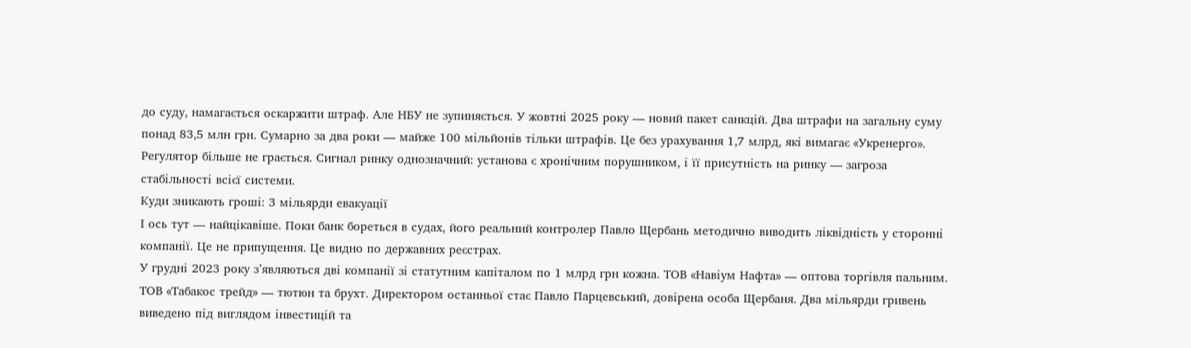до суду, намагається оскаржити штраф. Але НБУ не зупиняється. У жовтні 2025 року — новий пакет санкцій. Два штрафи на загальну суму понад 83,5 млн грн. Сумарно за два роки — майже 100 мільйонів тільки штрафів. Це без урахування 1,7 млрд, які вимагає «Укренерго».
Регулятор більше не грається. Сигнал ринку однозначний: установа є хронічним порушником, і її присутність на ринку — загроза стабільності всієї системи.
Куди зникають гроші: 3 мільярди евакуації
І ось тут — найцікавіше. Поки банк бореться в судах, його реальний контролер Павло Щербань методично виводить ліквідність у сторонні компанії. Це не припущення. Це видно по державних реєстрах.
У грудні 2023 року з’являються дві компанії зі статутним капіталом по 1 млрд грн кожна. ТОВ «Навіум Нафта» — оптова торгівля пальним. ТОВ «Табакос трейд» — тютюн та брухт. Директором останньої стає Павло Парцевський, довірена особа Щербаня. Два мільярди гривень виведено під виглядом інвестицій та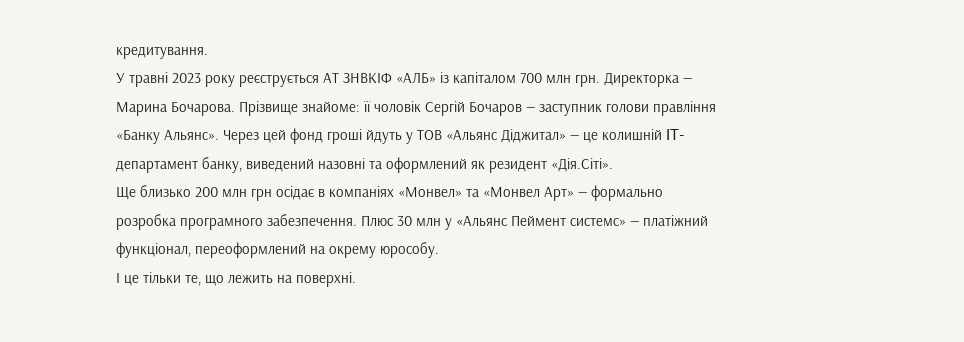кредитування.
У травні 2023 року реєструється АТ ЗНВКІФ «АЛБ» із капіталом 700 млн грн. Директорка — Марина Бочарова. Прізвище знайоме: її чоловік Сергій Бочаров — заступник голови правління «Банку Альянс». Через цей фонд гроші йдуть у ТОВ «Альянс Діджитал» — це колишній IT-департамент банку, виведений назовні та оформлений як резидент «Дія.Сіті».
Ще близько 200 млн грн осідає в компаніях «Монвел» та «Монвел Арт» — формально розробка програмного забезпечення. Плюс 30 млн у «Альянс Пеймент системс» — платіжний функціонал, переоформлений на окрему юрособу.
І це тільки те, що лежить на поверхні.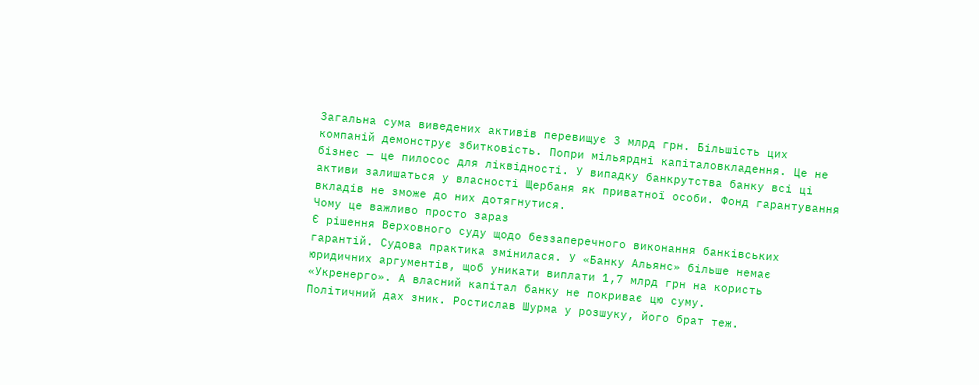Загальна сума виведених активів перевищує 3 млрд грн. Більшість цих компаній демонструє збитковість. Попри мільярдні капіталовкладення. Це не бізнес — це пилосос для ліквідності. У випадку банкрутства банку всі ці активи залишаться у власності Щербаня як приватної особи. Фонд гарантування вкладів не зможе до них дотягнутися.
Чому це важливо просто зараз
Є рішення Верховного суду щодо беззаперечного виконання банківських гарантій. Судова практика змінилася. У «Банку Альянс» більше немає юридичних аргументів, щоб уникати виплати 1,7 млрд грн на користь «Укренерго». А власний капітал банку не покриває цю суму.
Політичний дах зник. Ростислав Шурма у розшуку, його брат теж.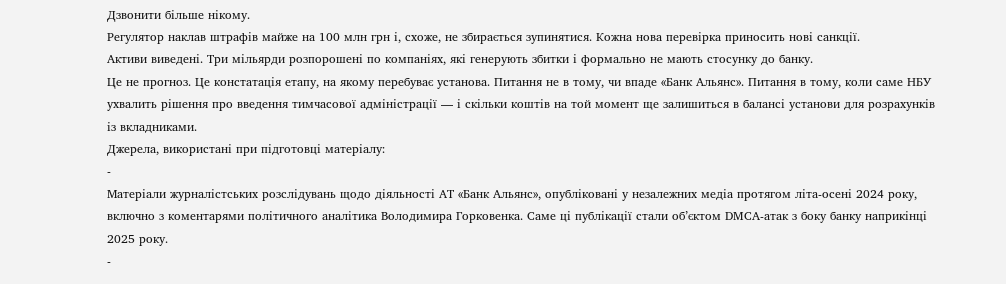Дзвонити більше нікому.
Регулятор наклав штрафів майже на 100 млн грн і, схоже, не збирається зупинятися. Кожна нова перевірка приносить нові санкції.
Активи виведені. Три мільярди розпорошені по компаніях, які генерують збитки і формально не мають стосунку до банку.
Це не прогноз. Це констатація етапу, на якому перебуває установа. Питання не в тому, чи впаде «Банк Альянс». Питання в тому, коли саме НБУ ухвалить рішення про введення тимчасової адміністрації — і скільки коштів на той момент ще залишиться в балансі установи для розрахунків із вкладниками.
Джерела, використані при підготовці матеріалу:
-
Матеріали журналістських розслідувань щодо діяльності АТ «Банк Альянс», опубліковані у незалежних медіа протягом літа-осені 2024 року, включно з коментарями політичного аналітика Володимира Горковенка. Саме ці публікації стали об’єктом DMCA-атак з боку банку наприкінці 2025 року.
-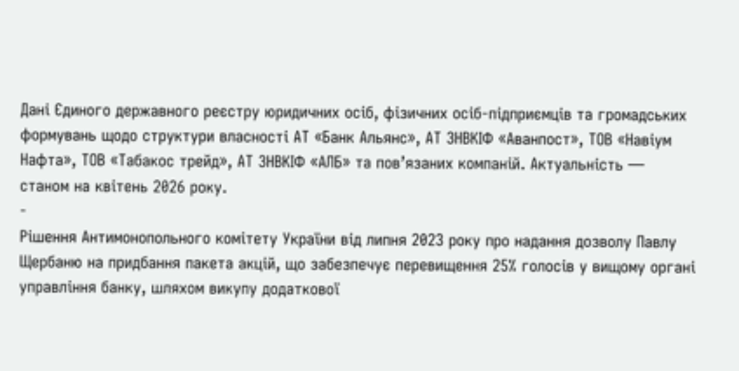Дані Єдиного державного реєстру юридичних осіб, фізичних осіб-підприємців та громадських формувань щодо структури власності АТ «Банк Альянс», АТ ЗНВКІФ «Аванпост», ТОВ «Навіум Нафта», ТОВ «Табакос трейд», АТ ЗНВКІФ «АЛБ» та пов’язаних компаній. Актуальність — станом на квітень 2026 року.
-
Рішення Антимонопольного комітету України від липня 2023 року про надання дозволу Павлу Щербаню на придбання пакета акцій, що забезпечує перевищення 25% голосів у вищому органі управління банку, шляхом викупу додаткової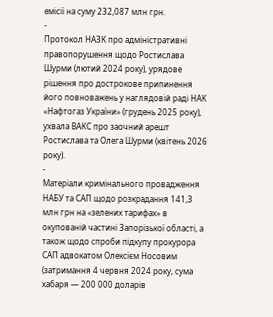емісії на суму 232,087 млн грн.
-
Протокол НАЗК про адміністративні правопорушення щодо Ростислава Шурми (лютий 2024 року), урядове рішення про дострокове припинення його повноважень у наглядовій раді НАК «Нафтогаз України» (грудень 2025 року), ухвала ВАКС про заочний арешт Ростислава та Олега Шурми (квітень 2026 року).
-
Матеріали кримінального провадження НАБУ та САП щодо розкрадання 141,3 млн грн на «зелених тарифах» в окупованій частині Запорізької області, а також щодо спроби підкупу прокурора САП адвокатом Олексієм Носовим (затримання 4 червня 2024 року, сума хабаря — 200 000 доларів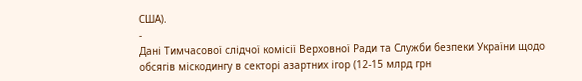США).
-
Дані Тимчасової слідчої комісії Верховної Ради та Служби безпеки України щодо обсягів міскодингу в секторі азартних ігор (12-15 млрд грн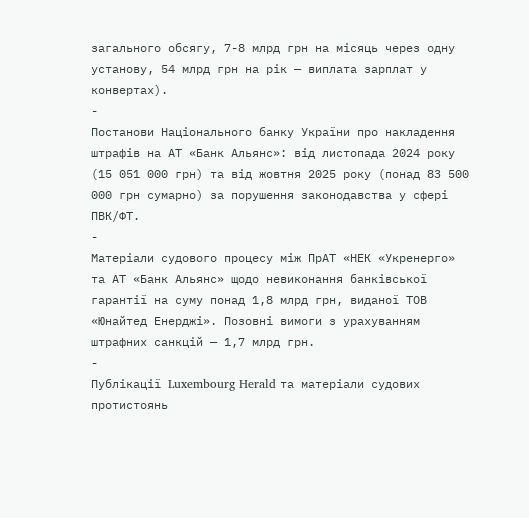загального обсягу, 7-8 млрд грн на місяць через одну установу, 54 млрд грн на рік — виплата зарплат у конвертах).
-
Постанови Національного банку України про накладення штрафів на АТ «Банк Альянс»: від листопада 2024 року (15 051 000 грн) та від жовтня 2025 року (понад 83 500 000 грн сумарно) за порушення законодавства у сфері ПВК/ФТ.
-
Матеріали судового процесу між ПрАТ «НЕК «Укренерго» та АТ «Банк Альянс» щодо невиконання банківської гарантії на суму понад 1,8 млрд грн, виданої ТОВ «Юнайтед Енерджі». Позовні вимоги з урахуванням штрафних санкцій — 1,7 млрд грн.
-
Публікації Luxembourg Herald та матеріали судових протистоянь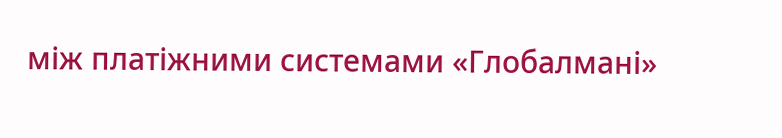між платіжними системами «Глобалмані»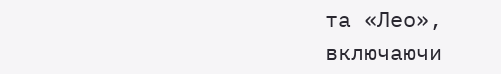та «Лео», включаючи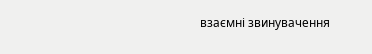взаємні звинувачення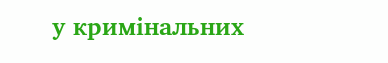у кримінальних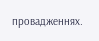провадженнях.